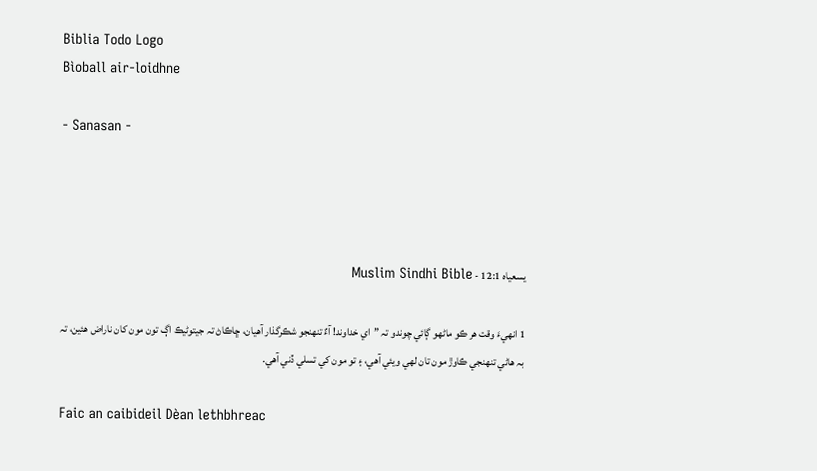Biblia Todo Logo
Bìoball air-loidhne

- Sanasan -




يسعياہ 12:1 - Muslim Sindhi Bible

1 انهيءَ وقت هر ڪو ماڻهو ڳائي چوندو تہ ”اي خداوند! آءٌ تنهنجو شڪرگذار آهيان، ڇاڪاڻ تہ جيتوڻيڪ اڳ تون مون کان ناراض هئين، تہ بہ هاڻي تنهنجي ڪاوڙ مون تان لهي ويئي آهي، ۽ تو مون کي تسلي ڏني آهي.

Faic an caibideil Dèan lethbhreac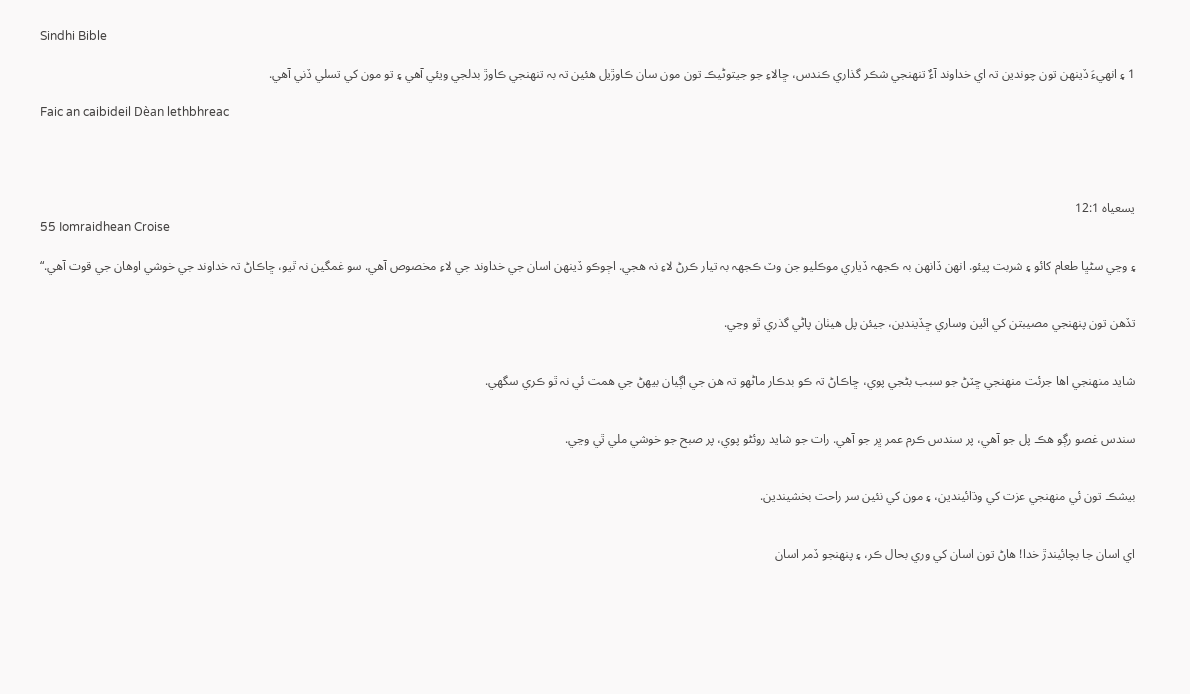Sindhi Bible

1 ۽ انهيءَ ڏينهن تون چوندين تہ اي خداوند آءٌ تنهنجي شڪر گذاري ڪندس، ڇالاءِ جو جيتوڻيڪ تون مون سان ڪاوڙيل هئين تہ بہ تنهنجي ڪاوڙ بدلجي ويئي آهي ۽ تو مون کي تسلي ڏني آهي.

Faic an caibideil Dèan lethbhreac




يسعياہ 12:1
55 Iomraidhean Croise

۽ وڃي سڻڀا طعام کائو ۽ شربت پيئو. انهن ڏانهن بہ ڪجھہ ڏياري موڪليو جن وٽ ڪجھہ بہ تيار ڪرڻ لاءِ نہ هجي. اڄوڪو ڏينهن اسان جي خداوند جي لاءِ مخصوص آهي. سو غمگين نہ ٿيو، ڇاڪاڻ تہ خداوند جي خوشي اوهان جي قوت آهي.“


تڏهن تون پنهنجي مصيبتن کي ائين وساري ڇڏيندين، جيئن پل هيٺان پاڻي گذري ٿو وڃي.


شايد منهنجي اها جرئت منهنجي ڇٽڻ جو سبب بڻجي پوي، ڇاڪاڻ تہ ڪو بدڪار ماڻهو تہ هن جي اڳيان بيهڻ جي همت ئي نہ ٿو ڪري سگھي.


سندس غصو رڳو هڪ پل جو آهي، پر سندس ڪرم عمر ڀر جو آهي. رات جو شايد روئڻو پوي، پر صبح جو خوشي ملي ٿي وڃي.


بيشڪ تون ئي منهنجي عزت کي وڌائيندين، ۽ مون کي نئين سر راحت بخشيندين.


اي اسان جا بچائيندڙ خدا! هاڻ تون اسان کي وري بحال ڪر، ۽ پنهنجو ڏمر اسان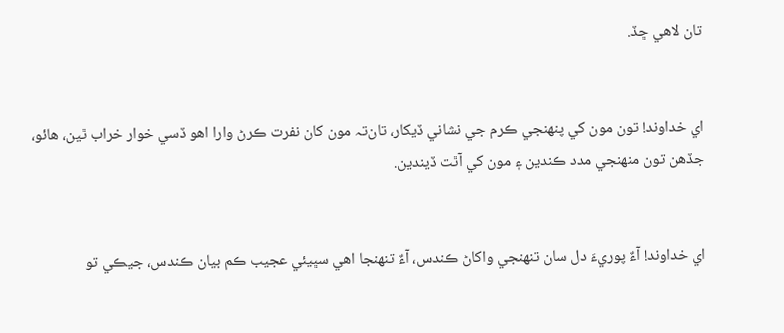تان لاهي ڇڏ.


اي خداوند! تون مون کي پنهنجي ڪرم جي نشاني ڏيکار، تان‌تہ مون کان نفرت ڪرڻ وارا اهو ڏسي خوار خراب ٿين، هائو، جڏهن تون منهنجي مدد ڪندين ۽ مون کي آٿت ڏيندين.


اي خداوند! آءٌ پوريءَ دل سان تنهنجي واکاڻ ڪندس، آءٌ تنهنجا اهي سڀيئي عجيب ڪم بيان ڪندس، جيڪي تو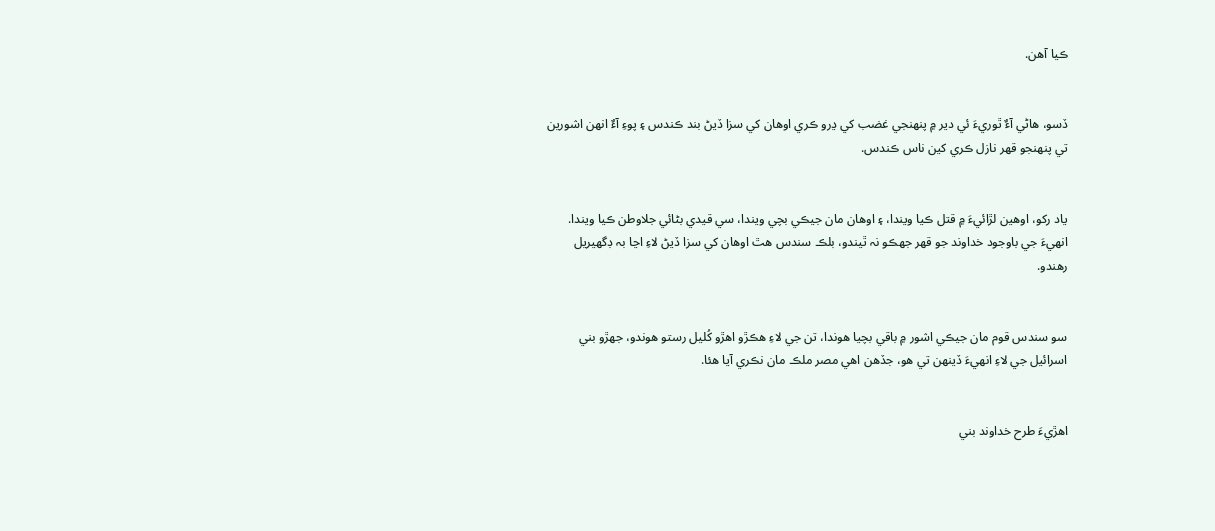ڪيا آهن.


ڏسو، هاڻي آءٌ ٿوريءَ ئي دير ۾ پنهنجي غضب کي ڍرو ڪري اوهان کي سزا ڏيڻ بند ڪندس ۽ پوءِ آءٌ انهن اشورين تي پنهنجو قهر نازل ڪري کين ناس ڪندس.


ياد رکو، اوهين لڙائيءَ ۾ قتل ڪيا ويندا، ۽ اوهان مان جيڪي بچي ويندا، سي قيدي بڻائي جلاوطن ڪيا ويندا. انهيءَ جي باوجود خداوند جو قهر جھڪو نہ ٿيندو، بلڪ سندس هٿ اوهان کي سزا ڏيڻ لاءِ اڃا بہ ڊگھيريل رهندو.


سو سندس قوم مان جيڪي اشور ۾ باقي بچيا هوندا، تن جي لاءِ هڪڙو اهڙو کُليل رستو هوندو، جهڙو بني اسرائيل جي لاءِ انهيءَ ڏينهن تي هو، جڏهن اهي مصر ملڪ مان نڪري آيا هئا.


اهڙيءَ طرح خداوند بني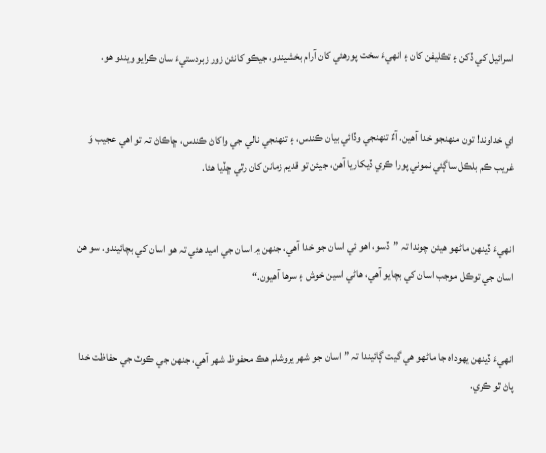اسرائيل کي ڏکن ۽ تڪليفن کان ۽ انهيءَ سخت پورهئي کان آرام بخشيندو، جيڪو کانئن زور زبردستيءَ سان ڪرايو ويندو هو.


اي خداوند! تون منهنجو خدا آهين. آءٌ تنهنجي وڏائي بيان ڪندس، ۽ تنهنجي نالي جي واکاڻ ڪندس، ڇاڪاڻ تہ تو اهي عجيب وَ غريب ڪم بلڪل ساڳئي نموني پورا ڪري ڏيکاريا آهن، جيئن تو قديم زمانن کان رٿي ڇڏيا هئا.


انهيءَ ڏينهن ماڻهو هيئن چوندا تہ ”ڏسو، اهو ئي اسان جو خدا آهي، جنهن ۾ اسان جي اميد هئي تہ هو اسان کي بچائيندو. سو هن اسان جي توڪل موجب اسان کي بچايو آهي، هاڻي اسين خوش ۽ سرها آهيون.“


انهيءَ ڏينهن يهوداہ جا ماڻهو هي گيت ڳائيندا تہ ”اسان جو شهر يروشلم هڪ محفوظ شهر آهي، جنهن جي ڪوٽ جي حفاظت خدا پاڻ ٿو ڪري.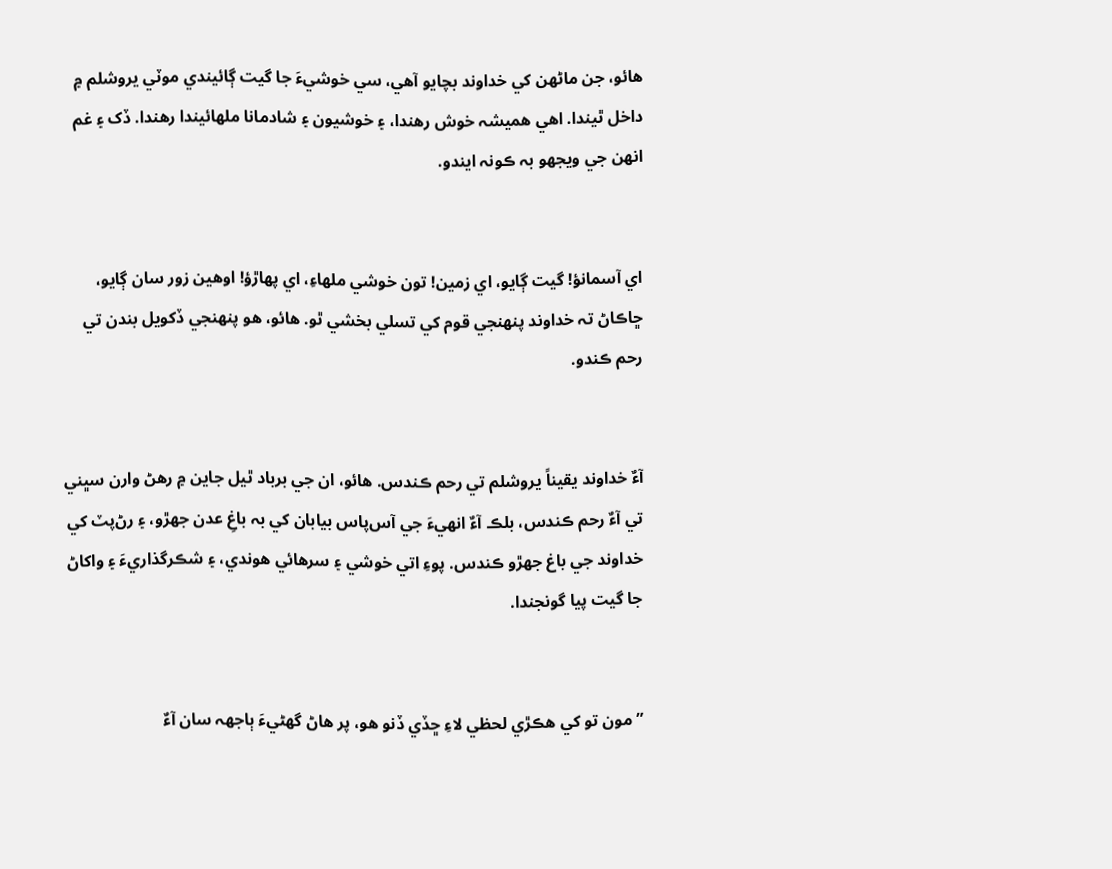هائو، جن ماڻهن کي خداوند بچايو آهي، سي خوشيءَ جا گيت ڳائيندي موٽي يروشلم ۾ داخل ٿيندا. اهي هميشہ خوش رهندا، ۽ خوشيون ۽ شادمانا ملهائيندا رهندا. ڏک ۽ غم انهن جي ويجھو بہ ڪونہ ايندو.


اي آسمانؤ! گيت ڳايو، اي زمين! تون خوشي ملهاءِ، اي پهاڙؤ! اوهين زور سان ڳايو، ڇاڪاڻ تہ خداوند پنهنجي قوم کي تسلي بخشي ٿو. هائو، هو پنهنجي ڏکويل بندن تي رحم ڪندو.


آءٌ خداوند يقيناً يروشلم تي رحم ڪندس. هائو، ان جي برباد ٿيل جاين ۾ رهڻ وارن سڀني تي آءٌ رحم ڪندس، بلڪ آءٌ انهيءَ جي آس‌پاس بيابان کي بہ باغِ عدن جهڙو، ۽ رڻ‌پٽ کي خداوند جي باغ جهڙو ڪندس. پوءِ اتي خوشي ۽ سرهائي هوندي، ۽ شڪرگذاريءَ ۽ واکاڻ جا گيت پيا گونجندا.


”مون تو کي هڪڙي لحظي لاءِ ڇڏي ڏنو هو، پر هاڻ گھڻيءَ ٻاجھہ سان آءٌ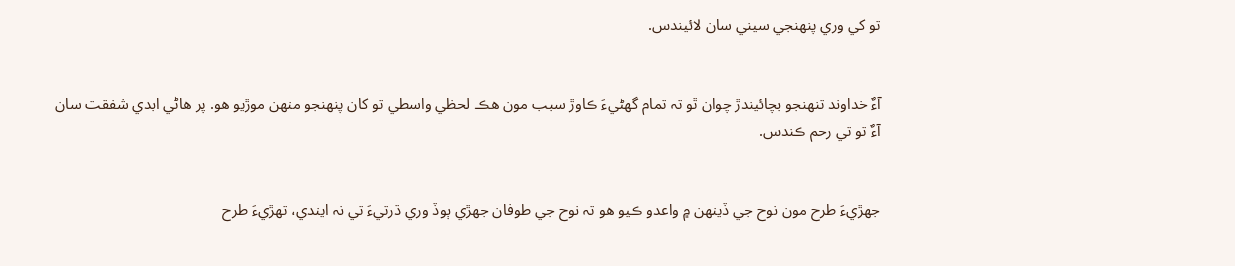تو کي وري پنهنجي سيني سان لائيندس.


آءٌ خداوند تنهنجو بچائيندڙ چوان ٿو تہ تمام گھڻيءَ ڪاوڙ سبب مون هڪ لحظي واسطي تو کان پنهنجو منهن موڙيو هو. پر هاڻي ابدي شفقت سان آءٌ تو تي رحم ڪندس.


جهڙيءَ طرح مون نوح جي ڏينهن ۾ واعدو ڪيو هو تہ نوح جي طوفان جهڙي ٻوڏ وري ڌرتيءَ تي نہ ايندي، تهڙيءَ طرح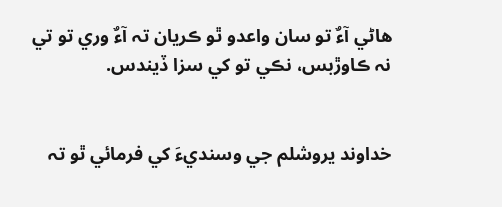هاڻي آءٌ تو سان واعدو ٿو ڪريان تہ آءٌ وري تو تي نہ ڪاوڙبس، نڪي تو کي سزا ڏيندس.


خداوند يروشلم جي وسنديءَ کي فرمائي ٿو تہ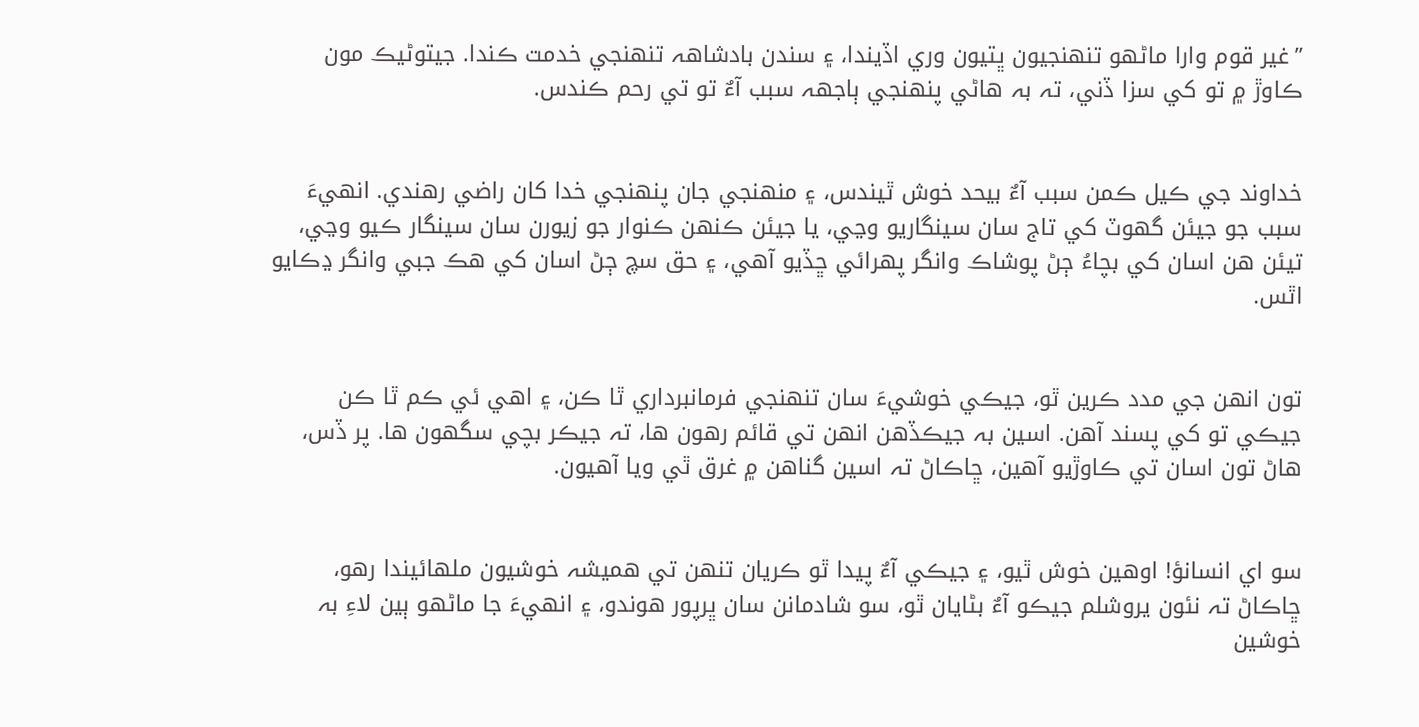”غير قوم وارا ماڻهو تنهنجيون ڀتيون وري اڏيندا، ۽ سندن بادشاهہ تنهنجي خدمت ڪندا. جيتوڻيڪ مون ڪاوڙ ۾ تو کي سزا ڏني، تہ بہ هاڻي پنهنجي ٻاجھہ سبب آءٌ تو تي رحم ڪندس.


خداوند جي ڪيل ڪمن سبب آءٌ بيحد خوش ٿيندس، ۽ منهنجي جان پنهنجي خدا کان راضي رهندي. انهيءَ سبب جو جيئن گھوٽ کي تاج سان سينگاريو وڃي، يا جيئن ڪنهن ڪنوار جو زيورن سان سينگار ڪيو وڃي، تيئن هن اسان کي بچاءُ ڄڻ پوشاڪ وانگر پهرائي ڇڏيو آهي، ۽ حق سچ ڄڻ اسان کي هڪ جبي وانگر ڍڪايو اٿس.


تون انهن جي مدد ڪرين ٿو، جيڪي خوشيءَ سان تنهنجي فرمانبرداري ٿا ڪن، ۽ اهي ئي ڪم ٿا ڪن جيڪي تو کي پسند آهن. اسين بہ جيڪڏهن انهن تي قائم رهون ها، تہ جيڪر بچي سگھون ها. پر ڏس، هاڻ تون اسان تي ڪاوڙيو آهين، ڇاڪاڻ تہ اسين گناهن ۾ غرق ٿي ويا آهيون.


سو اي انسانؤ! اوهين خوش ٿيو، ۽ جيڪي آءٌ پيدا ٿو ڪريان تنهن تي هميشہ خوشيون ملهائيندا رهو، ڇاڪاڻ تہ نئون يروشلم جيڪو آءٌ بڻايان ٿو، سو شادمانن سان ڀرپور هوندو، ۽ انهيءَ جا ماڻهو ٻين لاءِ بہ خوشين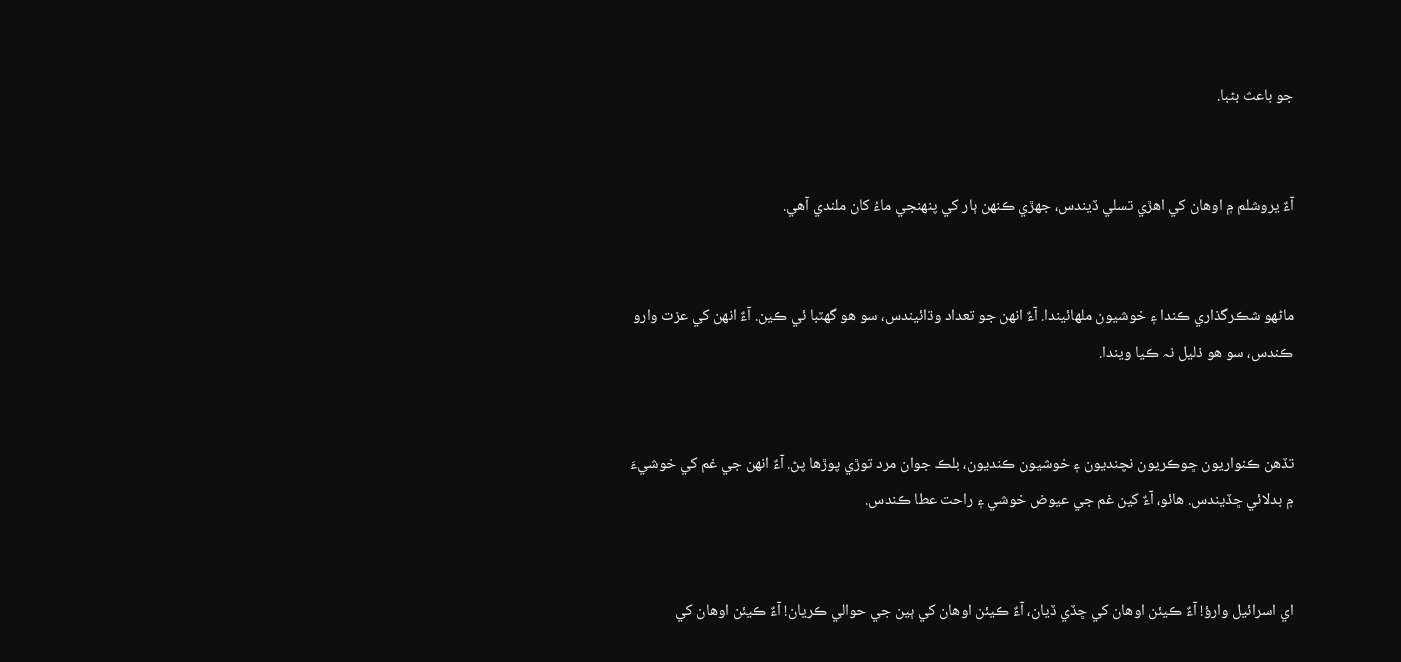جو باعث بڻبا.


آءٌ يروشلم ۾ اوهان کي اهڙي تسلي ڏيندس، جهڙي ڪنهن ٻار کي پنهنجي ماءُ کان ملندي آهي.


ماڻهو شڪرگذاري ڪندا ۽ خوشيون ملهائيندا. آءٌ انهن جو تعداد وڌائيندس، سو هو گھٽبا ئي ڪين. آءٌ انهن کي عزت وارو ڪندس، سو هو ذليل نہ ڪيا ويندا.


تڏهن ڪنواريون ڇوڪريون نچنديون ۽ خوشيون ڪنديون، بلڪ جوان مرد توڙي پوڙها پڻ. آءٌ انهن جي غم کي خوشيءَ ۾ بدلائي ڇڏيندس. هائو، آءٌ کين غم جي عيوض خوشي ۽ راحت عطا ڪندس.


اي اسرائيل وارؤ! آءٌ ڪيئن اوهان کي ڇڏي ڏيان، آءٌ ڪيئن اوهان کي ٻين جي حوالي ڪريان! آءٌ ڪيئن اوهان کي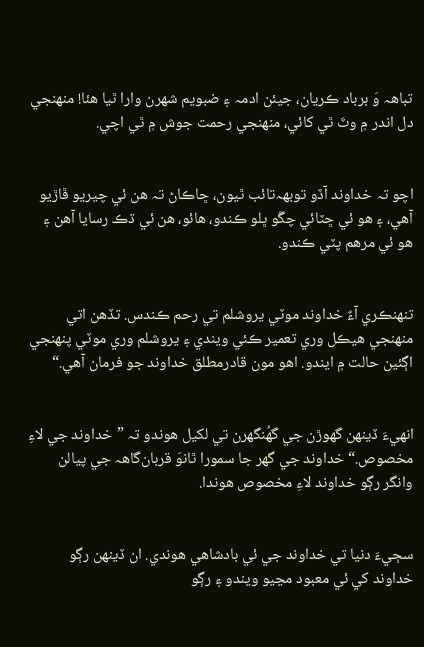تباهہ وَ برباد ڪريان، جيئن ادمہ ۽ ضبويم شهرن وارا ٿيا هئا! منهنجي دل اندر ۾ وٽَ ٿي کائي، منهنجي رحمت جوش ۾ ٿي اچي.


اچو تہ خداوند آڏو توبهہ‌تائب ٿيون، ڇاڪاڻ تہ هن ئي چيريو ڦاڙيو آهي، ۽ هو ئي ڇٽائي چڱو ڀلو ڪندو، هائو، هن ئي ڌڪ رسايا آهن ۽ هو ئي مرهم پٽي ڪندو.


تنهنڪري آءٌ خداوند موٽي يروشلم تي رحم ڪندس. تڏهن اتي منهنجي هيڪل وري تعمير ڪئي ويندي ۽ يروشلم وري موٽي پنهنجي اڳئين حالت ۾ ايندو. اهو مون قادر‌مطلق خداوند جو فرمان آهي.“


انهيءَ ڏينهن گھوڙن جي گھُنگھرن تي لکيل هوندو تہ ”خداوند جي لاءِ مخصوص.“ خداوند جي گھر جا سمورا ٿانوَ قربان‌گاهہ جي پيالن وانگر رڳو خداوند لاءِ مخصوص هوندا.


سڄيءَ دنيا تي خداوند جي ئي بادشاهي هوندي. ان ڏينهن رڳو خداوند کي ئي معبود مڃيو ويندو ۽ رڳو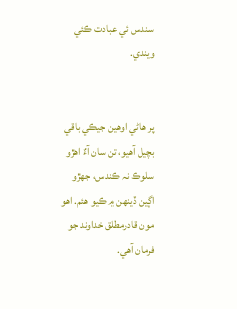سندس ئي عبادت ڪئي ويندي.


پر هاڻي اوهين جيڪي باقي بچيل آهيو، تن سان آءٌ اهڙو سلوڪ نہ ڪندس، جهڙو اڳين ڏينهن ۾ ڪيو هئم. اهو مون قادر‌مطلق خداوند جو فرمان آهي.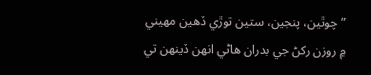”چوٿين، پنجين، ستين توڙي ڏهين مهيني ۾ روزن رکڻ جي بدران هاڻي انهن ڏينهن تي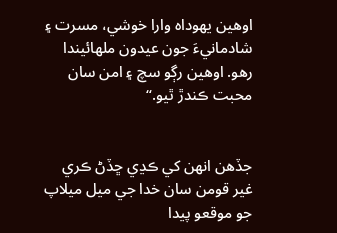اوهين يهوداہ وارا خوشي، مسرت ۽ شادمانيءَ جون عيدون ملهائيندا رهو. اوهين رڳو سچ ۽ امن سان محبت ڪندڙ ٿيو.“


جڏهن انهن کي ڪڍي ڇڏڻ ڪري غير قومن سان خدا جي ميل ميلاپ جو موقعو پيدا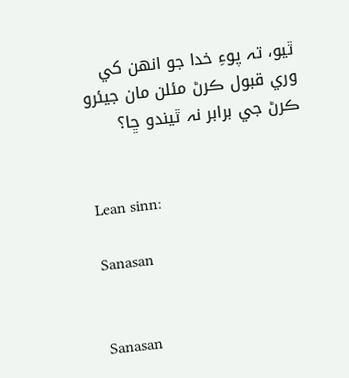ٿيو، تہ پوءِ خدا جو انهن کي وري قبول ڪرڻ مئلن مان جيئرو ڪرڻ جي برابر نہ ٿيندو ڇا؟


Lean sinn:

Sanasan


Sanasan